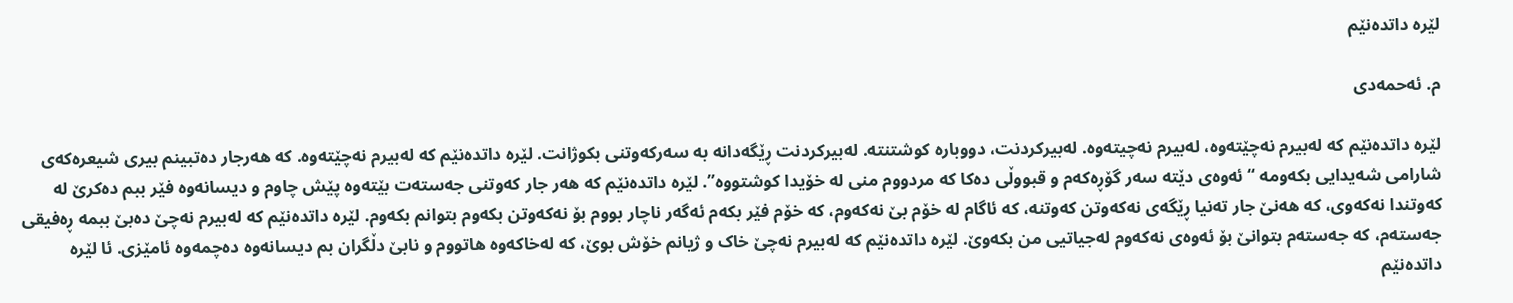لێرە داتدەنێم

م. ئەحمەدی

لێرە داتدەنێم کە لەبیرم نەچێتەوە، لەبیرم نەچیتەوە. لەبیرکردنت، دووبارە کوشتنتە. لەبیرکردنت ڕێگەدانە بە سەرکەوتنی بکوژانت. لێرە داتدەنێم کە لەبیرم نەچێتەوە. کە هەرجار دەتبینم بیری شیعرەکەی شارامی شەیدایی بکەومە “ئەوەی دێتە سەر گۆڕەکەم و قبووڵی دەکا کە مردووم منی لە خۆیدا کوشتووە”. لێرە داتدەنێم کە هەر جار کەوتنی جەستەت بێتەوە پێش چاوم و دیسانەوە فێر ببم دەکرێ لە کەوتندا نەکەوی، کە هەنێ جار تەنیا ڕێگەی نەکەوتن کەوتنە، کە ئاگام لە خۆم بێ نەکەوم، کە خۆم فێر بکەم ئەگەر ناچار بووم بۆ نەکەوتن بکەوم بتوانم بکەوم. لێرە داتدەنێم کە لەبیرم نەچێ دەبێ ببمە ڕەفیقی جەستەم، کە جەستەم بتوانێ بۆ ئەوەی نەکەوم لەجیاتیی من بکەوێ. لێرە داتدەنێم کە لەبیرم نەچێ خاک و ژیانم خۆش بوێ، کە لەخاکەوە هاتووم و نابێ دڵگران بم دیسانەوە دەچمەوە ئامێزی. ئا لێرە داتدەنێم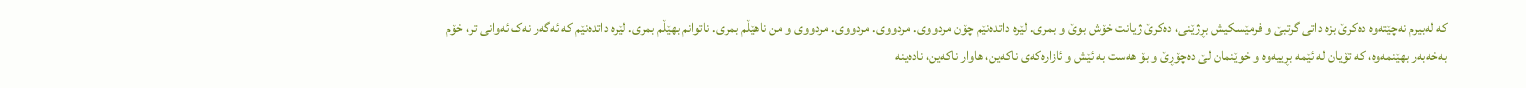کە لەبیرم نەچێتەوە دەکرێ بزە داتی گرتبێ و فرمێسکیش بڕژێنی، دەکرێ ژیانت خۆش بوێ و بمری. لێرە داتدەنێم چۆن مردووی. مردووی. مردووی. مردووی و من ناهێڵم بمری. ناتوانم بهێڵم بمری. لێرە داتدەنێم کە ئەگەر نەک ئەوانی تر، خۆم بەخەبەر بهێنمەوە، کە تۆیان لە ئێمە بڕییەوە و خوێنمان لێ دەچۆڕێ و بۆ هەست بە ئێش و ئازارەکەی ناکەین، هاوار ناکەین، نادەینە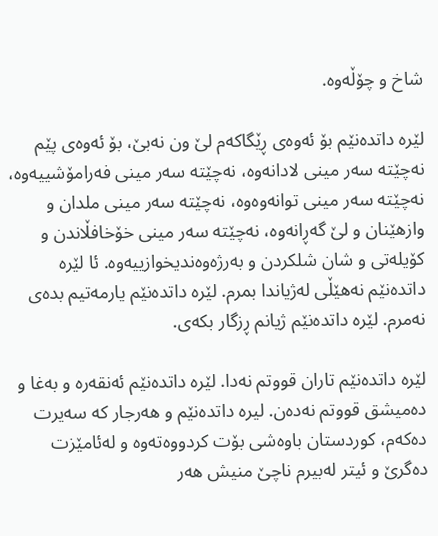شاخ و چۆڵەوە.

لێرە داتدەنێم بۆ ئەوەی ڕێگاکەم لێ ون نەبێ، بۆ ئەوەی پێم نەچێتە سەر مینی لادانەوە، نەچێتە سەر مینی فەرامۆشییەوە، نەچێتە سەر مینی توانەوەوە، نەچێتە سەر مینی ملدان و وازهێنان و لێ گەڕانەوە، نەچێتە سەر مینی خۆخافڵاندن و کۆیلەتی و شان شلکردن و بەرژەوەندیخوازییەوە. ئا لێرە داتدەنێم نەهێڵی لەژیاندا بمرم. لێرە داتدەنێم یارمەتیم بدەی نەمرم. لێرە داتدەنێم ژیانم ڕزگار بکەی.

لێرە داتدەنێم تاران قووتم نەدا. لێرە داتدەنێم ئەنقەرە و بەغا و دەمیشق قووتم نەدەن. لیرە داتدەنێم و هەرجار کە سەیرت دەکەم، کوردستان باوەشی بۆت کردووەتەوە و لەئامێزت دەگرێ و ئیتر لەبیرم ناچێ منیش هەر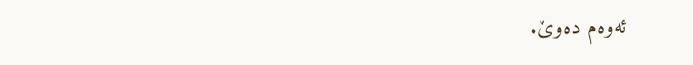ئەوەم دەوێ.